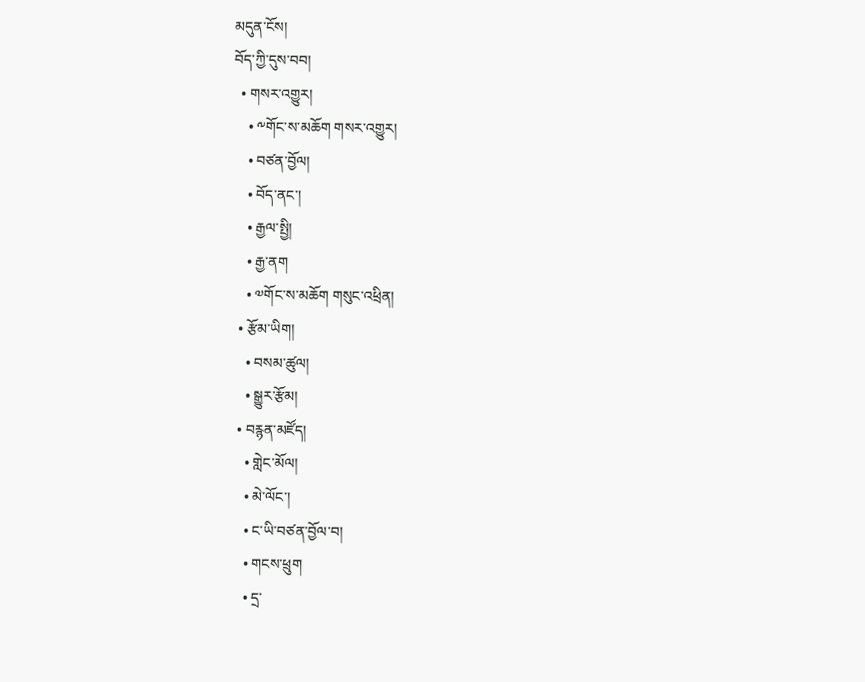མདུན་ངོས།
བོད་ཀྱི་དུས་བབ།
  • གསར་འགྱུར།
    • ༸གོང་ས་མཆོག གསར་འགྱུར།
    • བཙན་བྱོལ།
    • བོད་ནང་།
    • རྒྱལ་སྤྱི།
    • རྒྱ་ནག
    • ༧གོང་ས་མཆོག གསུང་འཕྲིན།
  • རྩོམ་ཡིག།
    • བསམ་ཚུལ།
    • སྒྱུར་རྩོམ།
  • བརྙན་མཛོད།
    • གླེང་མོལ།
    • མེ་ལོང་།
    • ང་ཡི་བཙན་བྱོལ་བ།
    • གངས་ཕྲུག
    • དྲ་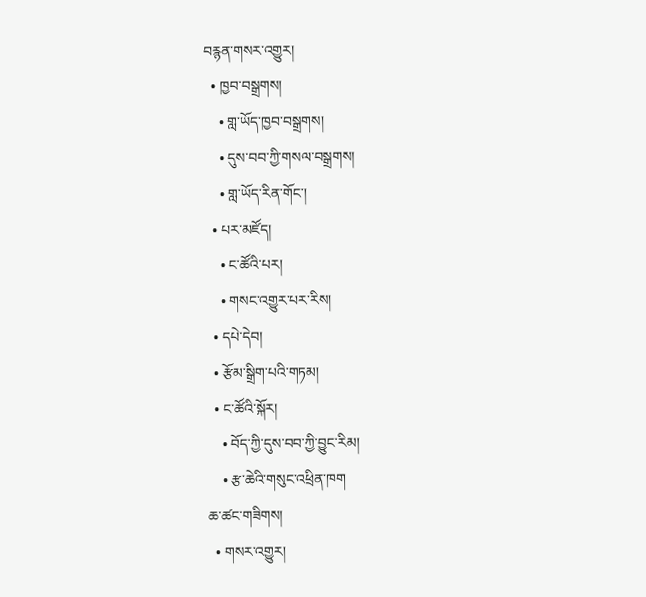བརྙན་གསར་འགྱུར།
  • ཁྱབ་བསྒྲགས།
    • གླ་ཡོད་ཁྱབ་བསྒྲགས།
    • དུས་བབ་ཀྱི་གསལ་བསྒྲགས།
    • གླ་ཡོད་རིན་གོང་།
  • པར་མཛོད།
    • ང་ཚོའི་པར།
    • གསང་འགྱུར་པར་རིས།
  • དཔེ་དེབ།
  • རྩོམ་སྒྲིག་པའི་གཏམ།
  • ང་ཚོའི་སྐོར།
    • བོད་ཀྱི་དུས་བབ་ཀྱི་བྱུང་རིམ།
    • རྩ་ཆེའི་གསུང་འཕྲིན་ཁག
ཆ་ཚང་གཟིགས།
  • གསར་འགྱུར།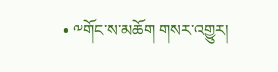• ༸གོང་ས་མཆོག གསར་འགྱུར།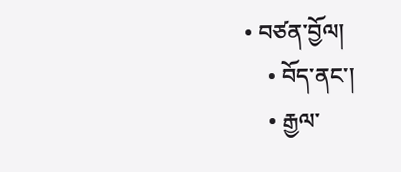• བཙན་བྱོལ།
    • བོད་ནང་།
    • རྒྱལ་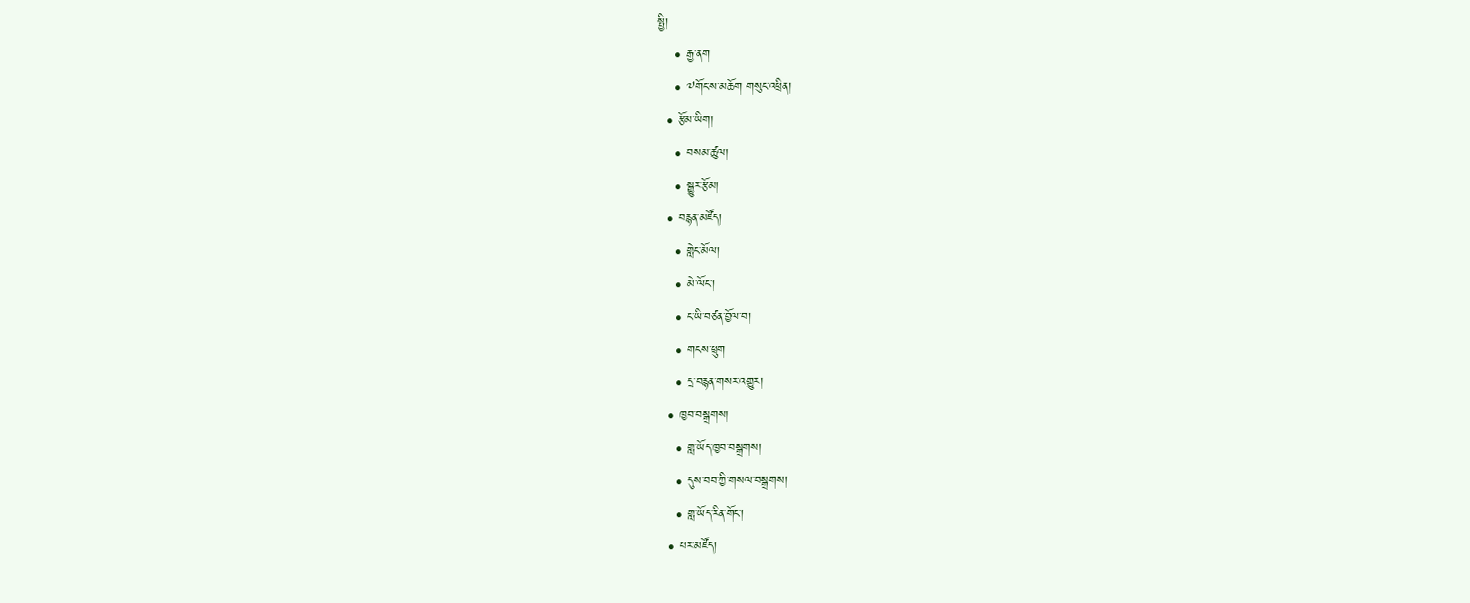སྤྱི།
    • རྒྱ་ནག
    • ༧གོང་ས་མཆོག གསུང་འཕྲིན།
  • རྩོམ་ཡིག།
    • བསམ་ཚུལ།
    • སྒྱུར་རྩོམ།
  • བརྙན་མཛོད།
    • གླེང་མོལ།
    • མེ་ལོང་།
    • ང་ཡི་བཙན་བྱོལ་བ།
    • གངས་ཕྲུག
    • དྲ་བརྙན་གསར་འགྱུར།
  • ཁྱབ་བསྒྲགས།
    • གླ་ཡོད་ཁྱབ་བསྒྲགས།
    • དུས་བབ་ཀྱི་གསལ་བསྒྲགས།
    • གླ་ཡོད་རིན་གོང་།
  • པར་མཛོད།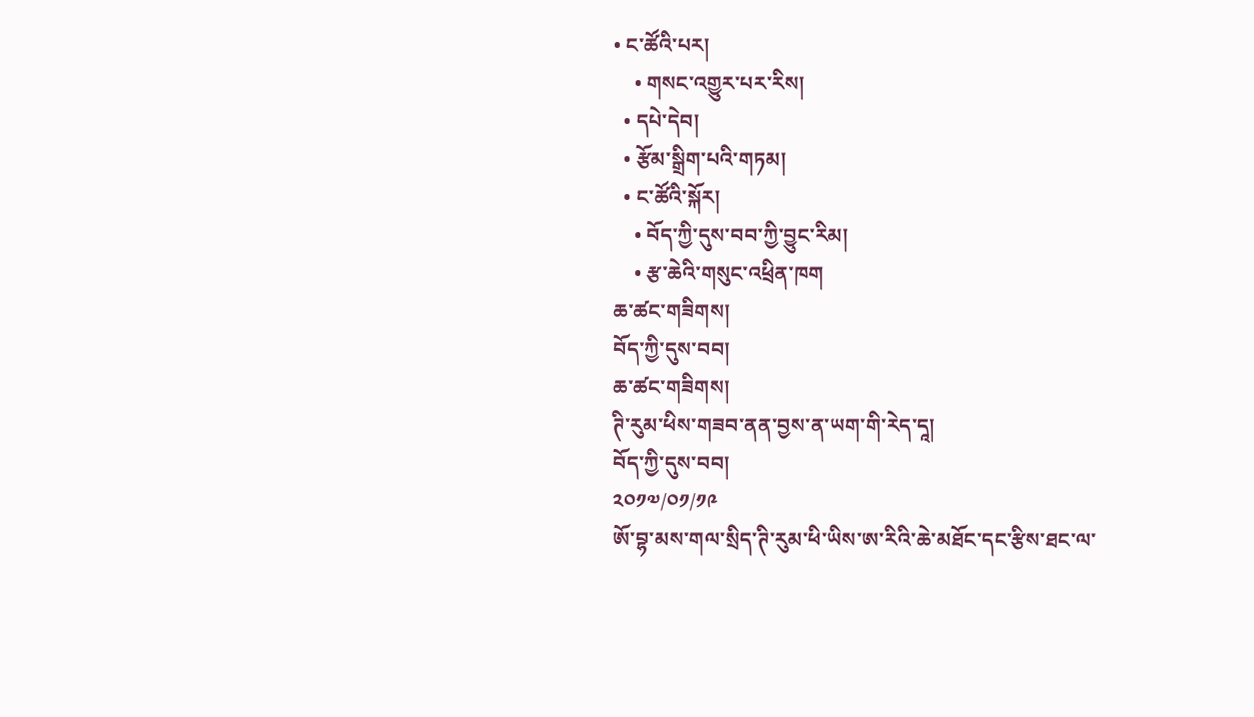• ང་ཚོའི་པར།
    • གསང་འགྱུར་པར་རིས།
  • དཔེ་དེབ།
  • རྩོམ་སྒྲིག་པའི་གཏམ།
  • ང་ཚོའི་སྐོར།
    • བོད་ཀྱི་དུས་བབ་ཀྱི་བྱུང་རིམ།
    • རྩ་ཆེའི་གསུང་འཕྲིན་ཁག
ཆ་ཚང་གཟིགས།
བོད་ཀྱི་དུས་བབ།
ཆ་ཚང་གཟིགས།
ཊི་རུམ་ཕིས་གཟབ་ནན་བྱས་ན་ཡག་གི་རེད་དཱ།
བོད་ཀྱི་དུས་བབ།
༢༠༡༧/༠༡/༡༩
ཨོ་བྷ་མས་གལ་སྲིད་ཊི་རུམ་ཕི་ཡིས་ཨ་རིའི་ཆེ་མཐོང་དང་རྩིས་ཐང་ལ་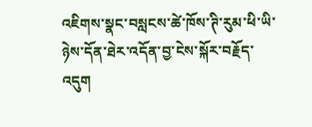འཇིགས་སྣང་བསླངས་ཚེ་ཁོས་ཊི་རུམ་ཕི་ཡི་ཉེས་དོན་ཐེར་འདོན་བྱ་ངེས་སྐོར་བརྗོད་འདུག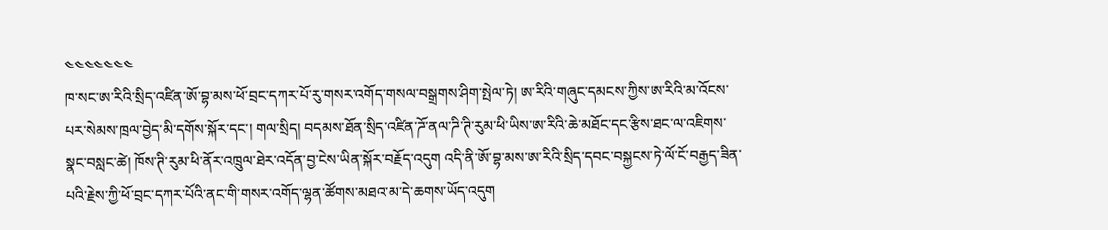༤༤༤༤༤༤༤
ཁ་སང་ཨ་རིའི་སྲིད་འཛིན་ཨོ་བྷ་མས་ཕོ་བྲང་དཀར་པོ་རུ་གསར་འགོད་གསལ་བསྒྲགས་ཤིག་སྤེལ་ཏེ། ཨ་རིའི་གཞུང་དམངས་ཀྱིས་ཨ་རིའི་མ་འོངས་པར་སེམས་ཁྲལ་བྱེད་མི་དགོས་སྐོར་དང་། གལ་སྲིད། བདམས་ཐོན་སྲིད་འཛིན་ཌོ་ནལ་ཌི་ཊི་རུམ་ཕི་ཡིས་ཨ་རིའི་ཆེ་མཐོང་དང་རྩིས་ཐང་ལ་འཇིགས་སྣང་བསླང་ཚེ། ཁོས་ཊི་རུམ་ཕི་ནོར་འཁྲུལ་ཐེར་འདོན་བྱ་ངེས་ཡིན་སྐོར་བརྗོད་འདུག འདི་ནི་ཨོ་བྷ་མས་ཨ་རིའི་སྲིད་དབང་བསྐྱངས་ཏེ་ལོ་ངོ་བརྒྱད་ཟིན་པའི་རྗེས་ཀྱི་ཕོ་བྲང་དཀར་པོའི་ནང་གི་གསར་འགོད་ལྷན་ཚོགས་མཐའ་མ་དེ་ཆགས་ཡོད་འདུག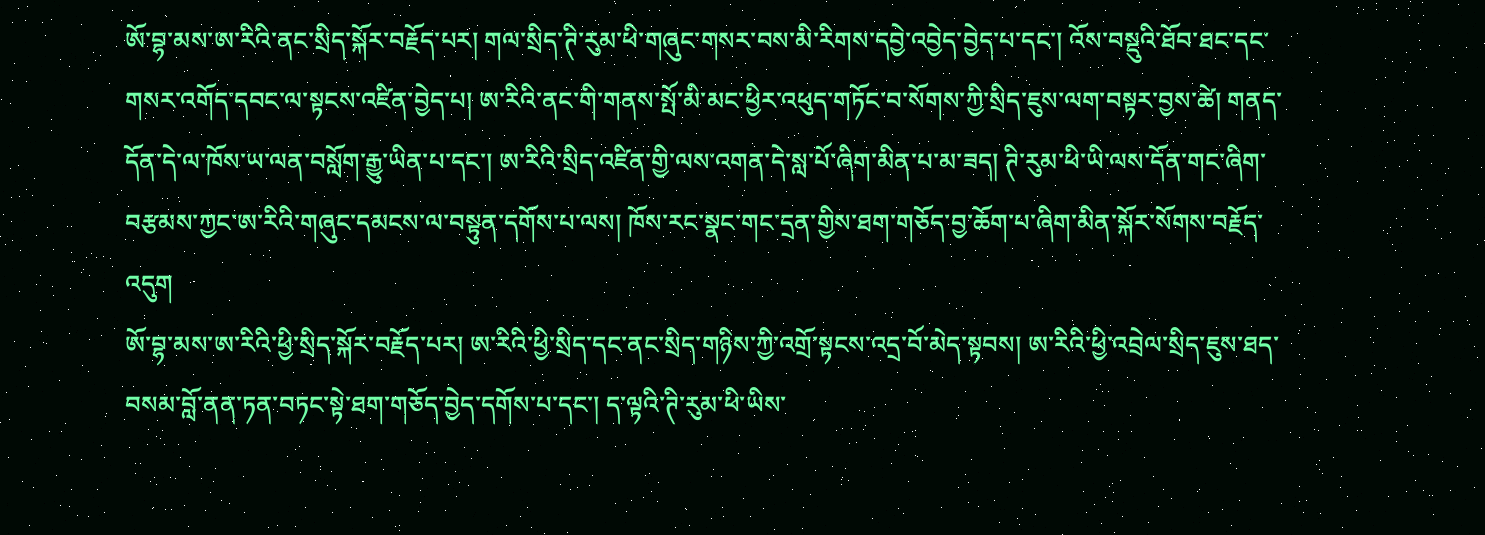ཨོ་བྷ་མས་ཨ་རིའི་ནང་སྲིད་སྐོར་བརྗོད་པར། གལ་སྲིད་ཊི་རུམ་ཕི་གཞུང་གསར་བས་མི་རིགས་དབྱེ་འབྱེད་བྱེད་པ་དང་། འོས་བསྡུའི་ཐོབ་ཐང་དང་གསར་འགོད་དབང་ལ་སྟངས་འཛིན་བྱེད་པ། ཨ་རིའི་ནང་གི་གནས་སྤོ་མི་མང་ཕྱིར་འཕུད་གཏོང་བ་སོགས་ཀྱི་སྲིད་ཇུས་ལག་བསྟར་བྱས་ཚེ། གནད་དོན་དེ་ལ་ཁོས་ཡ་ལན་བསློག་རྒྱུ་ཡིན་པ་དང་། ཨ་རིའི་སྲིད་འཛིན་གྱི་ལས་འགན་དེ་སླ་པོ་ཞིག་མིན་པ་མ་ཟད། ཊི་རུམ་ཕི་ཡི་ལས་དོན་གང་ཞིག་བརྩམས་ཀྱང་ཨ་རིའི་གཞུང་དམངས་ལ་བསྟུན་དགོས་པ་ལས། ཁོས་རང་སྣང་གང་དྲན་གྱིས་ཐག་གཅོད་བྱ་ཆོག་པ་ཞིག་མིན་སྐོར་སོགས་བརྗོད་འདུག
ཨོ་བྷ་མས་ཨ་རིའི་ཕྱི་སྲིད་སྐོར་བརྗོད་པར། ཨ་རིའི་ཕྱི་སྲིད་དང་ནང་སྲིད་གཉིས་ཀྱི་འགྲོ་སྟངས་འདྲ་བོ་མེད་སྟབས། ཨ་རིའི་ཕྱི་འབྲེལ་སྲིད་ཇུས་ཐད་བསམ་བློ་ནན་ཏན་བཏང་སྟེ་ཐག་གཅོད་བྱེད་དགོས་པ་དང་། ད་ལྟའི་ཊི་རུམ་ཕི་ཡིས་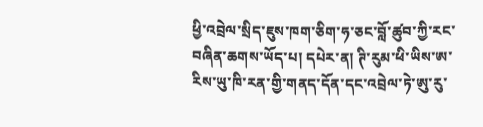ཕྱི་འབྲེལ་སྲིད་ཇུས་ཁག་ཅིག་ཧ་ཅང་བློ་ཚུབ་ཀྱི་རང་བཞིན་ཆགས་ཡོད་པ། དཔེར་ན། ཊི་རུམ་ཕི་ཡིས་ཨ་རིས་ཡུ་ཁི་རན་གྱི་གནད་དོན་དང་འབྲེལ་ཏེ་ཨུ་རུ་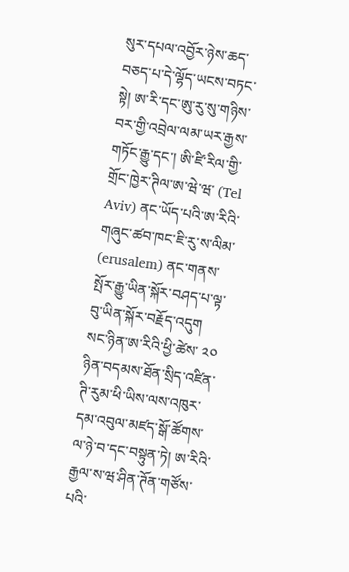སུར་དཔལ་འབྱོར་ཉེས་ཆད་བཅད་པ་དེ་ལྷོད་ཡངས་བཏང་སྟེ། ཨ་རི་དང་ཨུ་རུ་སུ་གཉིས་བར་གྱི་འབྲེལ་ལམ་ཡར་རྒྱས་གཏོང་རྒྱུ་དང་། ཨི་ཛི་རིལ་གྱི་གྲོང་ཁྱེར་ཊིལ་ཨ་ཝེ་ཝ་ (Tel Aviv) ནང་ཡོད་པའི་ཨ་རིའི་གཞུང་ཚབ་ཁང་ཇི་རུ་ས་ལིམ་ (erusalem) ནང་གནས་སྤོར་རྒྱུ་ཡིན་སྐོར་བཤད་པ་ལྟ་བུ་ཡིན་སྐོར་བརྗོད་འདུག
སང་ཉིན་ཨ་རིའི་ཕྱི་ཚེས་ ༢༠ ཉིན་བདམས་ཐོན་སྲིད་འཛིན་ཊི་རུམ་ཕི་ཡིས་ལས་འཁུར་དམ་འབུལ་མཛད་སྒོ་ཚོགས་ལ་ཉེ་བ་དང་བསྟུན་ཏེ། ཨ་རིའི་རྒྱལ་ས་ཝ་ཤིན་ཊོན་གཙོས་པའི་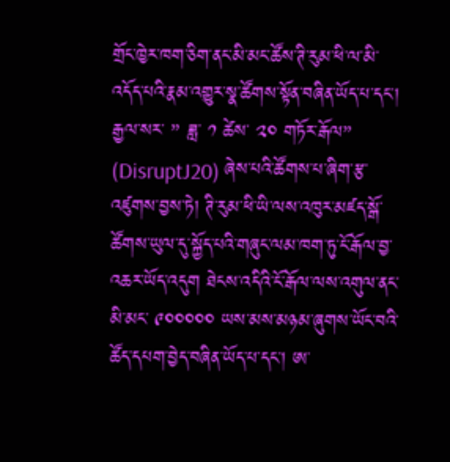གྲོང་ཁྱེར་ཁག་ཅིག་ནང་མི་མང་ཚོས་ཊི་རུམ་ཕི་ལ་མི་འདོད་པའི་རྣམ་འགྱུར་སྣ་ཚོགས་སྟོན་བཞིན་ཡོད་པ་དང་། རྒྱལ་སར་ ” ཟླ་ ༡ ཚེས་ ༢༠ གཏོར་རྒོལ” (DisruptJ20) ཞེས་པའི་ཚོགས་པ་ཞིག་རྩ་འཛུགས་བྱས་ཏེ། ཊི་རུམ་ཕི་ཡི་ལས་འཁུར་མཛད་སྒོ་ཚོགས་ཡུལ་དུ་སྐྱོད་པའི་གཞུང་ལམ་ཁག་ཏུ་ངོ་རྒོལ་བྱ་འཆར་ཡོད་འདུག ཐེངས་འདིའི་ངོ་རྒོལ་ལས་འགུལ་ནང་མི་མང་ ༩༠༠༠༠༠ ཡས་མས་མཉམ་ཞུགས་ཡོང་བའི་ཚོད་དཔག་བྱེད་བཞིན་ཡོད་པ་དང་། ཨ་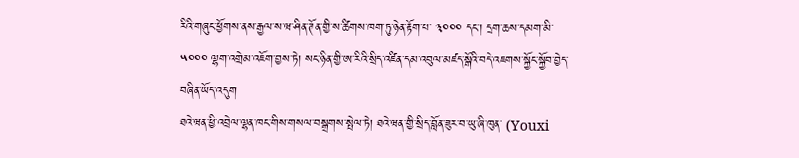རིའི་གཞུང་ཕྱོགས་ནས་རྒྱལ་ས་ཝ་ཤིན་ཊོན་གྱི་ས་ཚིགས་ཁག་ཏུ་ཉེན་རྟོག་པ་ ༣༠༠༠ དང་། དྲག་ཆས་དམག་མི་ ༥༠༠༠ ལྷག་འགྲེམ་འཇོག་བྱས་ཏེ། སང་ཉིན་གྱི་ཨ་རིའི་སྲིད་འཛིན་དམ་འབུལ་མཛད་སྒོའི་བདེ་འཇགས་སྐྱོང་སྐྱོབ་བྱེད་བཞིན་ཡོད་འདུག
ཐའེ་ཝན་ཕྱི་འབྲེལ་ལྷན་ཁང་གིས་གསལ་བསྒྲགས་སྤེལ་ཏེ། ཐའེ་ཝན་གྱི་སྲིད་བློན་ཟུར་བ་ཡུ་ཞི་ཁུན་ (Youxi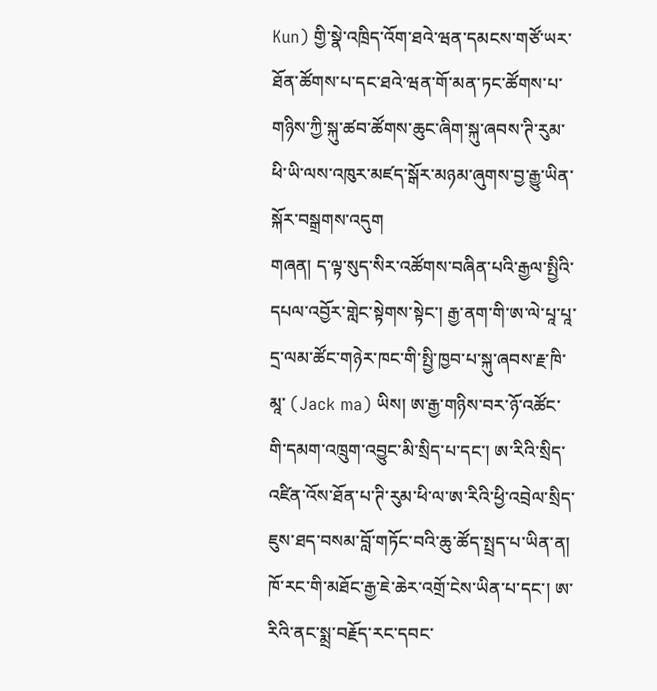Kun) གྱི་སྣེ་འཁྲིད་འོག་ཐའེ་ཝན་དམངས་གཙོ་ཡར་ཐོན་ཚོགས་པ་དང་ཐའེ་ཝན་གོ་མན་ཏང་ཚོགས་པ་གཉིས་ཀྱི་སྐུ་ཚབ་ཚོགས་ཆུང་ཞིག་སྐུ་ཞབས་ཊི་རུམ་ཕི་ཡི་ལས་འཁུར་མཛད་སྒོར་མཉམ་ཞུགས་བྱ་རྒྱུ་ཡིན་སྐོར་བསྒྲགས་འདུག
གཞན། ད་ལྟ་སུད་སིར་འཚོགས་བཞིན་པའི་རྒྱལ་སྤྱིའི་དཔལ་འབྱོར་གླེང་སྟེགས་སྟེང་། རྒྱ་ནག་གི་ཨ་ལེ་པཱ་པཱ་དྲ་ལམ་ཚོང་གཉེར་ཁང་གི་སྤྱི་ཁྱབ་པ་སྐུ་ཞབས་རྗ་ཁི་མཱ་ (Jack ma) ཡིས། ཨ་རྒྱ་གཉིས་བར་ཉོ་འཚོང་གི་དམག་འཁྲུག་འབྱུང་མི་སྲིད་པ་དང་། ཨ་རིའི་སྲིད་འཛིན་འོས་ཐོན་པ་ཊི་རུམ་ཕི་ལ་ཨ་རིའི་ཕྱི་འབྲེལ་སྲིད་ཇུས་ཐད་བསམ་བློ་གཏོང་བའི་ཆུ་ཚོད་སྤྲད་པ་ཡིན་ན། ཁོ་རང་གི་མཐོང་རྒྱ་ཇེ་ཆེར་འགྲོ་ངེས་ཡིན་པ་དང་། ཨ་རིའི་ནང་སྨྲ་བརྗོད་རང་དབང་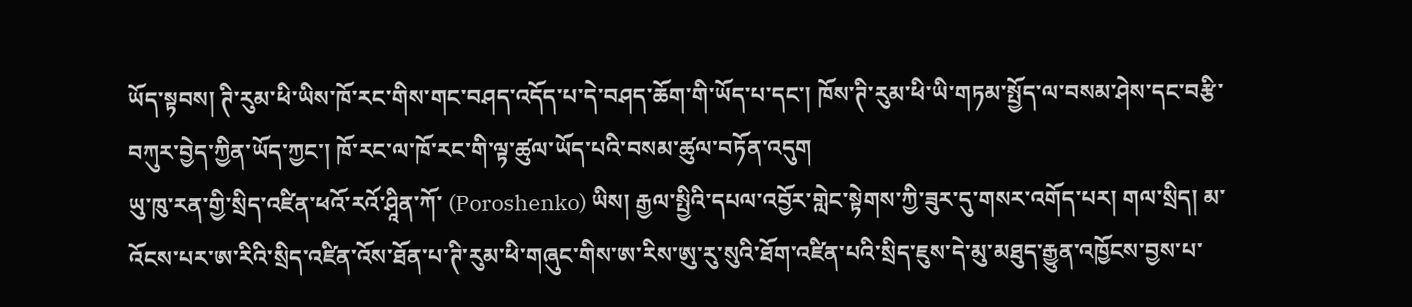ཡོད་སྟབས། ཊི་རུམ་ཕི་ཡིས་ཁོ་རང་གིས་གང་བཤད་འདོད་པ་དེ་བཤད་ཆོག་གི་ཡོད་པ་དང་། ཁོས་ཊི་རུམ་ཕི་ཡི་གཏམ་སྤྱོད་ལ་བསམ་ཤེས་དང་བརྩི་བཀུར་བྱེད་ཀྱིན་ཡོད་ཀྱང་། ཁོ་རང་ལ་ཁོ་རང་གི་ལྟ་ཚུལ་ཡོད་པའི་བསམ་ཚུལ་བཏོན་འདུག
ཡུ་ཁུ་རན་གྱི་སྲིད་འཛིན་ཕའོ་རའོ་ཤཱིན་ཀོ་ (Poroshenko) ཡིས། རྒྱལ་སྤྱིའི་དཔལ་འབྱོར་གླེང་སྟེགས་ཀྱི་ཟུར་དུ་གསར་འགོད་པར། གལ་སྲིད། མ་འོངས་པར་ཨ་རིའི་སྲིད་འཛིན་འོས་ཐོན་པ་ཊི་རུམ་ཕི་གཞུང་གིས་ཨ་རིས་ཨུ་རུ་སུའི་ཐོག་འཛིན་པའི་སྲིད་ཇུས་དེ་མུ་མཐུད་རྒྱུན་འཁྱོངས་བྱས་པ་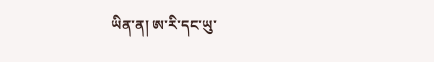ཡིན་ན། ཨ་རི་དང་ཡུ་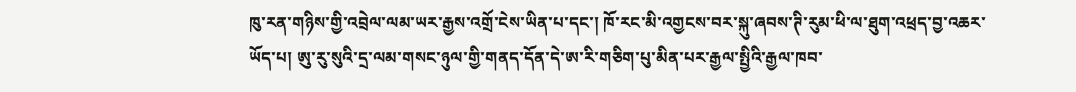ཁུ་རན་གཉིས་གྱི་འབྲེལ་ལམ་ཡར་རྒྱས་འགྲོ་ངེས་ཡིན་པ་དང་། ཁོ་རང་མི་འགྱངས་བར་སྐུ་ཞབས་ཊི་རུམ་ཕི་ལ་ཐུག་འཕྲད་བྱ་འཆར་ཡོད་པ། ཨུ་རུ་སུའི་དྲ་ལམ་གསང་ཉུལ་གྱི་གནད་དོན་དེ་ཨ་རི་གཅིག་པུ་མིན་པར་རྒྱལ་སྤྱིའི་རྒྱལ་ཁབ་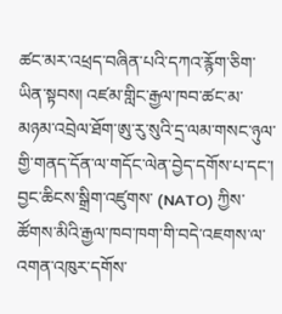ཚང་མར་འཕྲད་བཞིན་པའི་དཀའ་རྙོག་ཅིག་ཡིན་སྟབས། འཛམ་གླིང་རྒྱལ་ཁབ་ཚང་མ་མཉམ་འབྲེལ་ཐོག་ཨུ་རུ་སུའི་དྲ་ལམ་གསང་ཉུལ་གྱི་གནད་དོན་ལ་གདོང་ལེན་བྱེད་དགོས་པ་དང་། བྱང་ཆིངས་སྒྲིག་འཛུགས་ (NATO) ཀྱིས་ཚོགས་མིའི་རྒྱལ་ཁབ་ཁག་གི་བདེ་འཇགས་ལ་འགན་འཁུར་དགོས་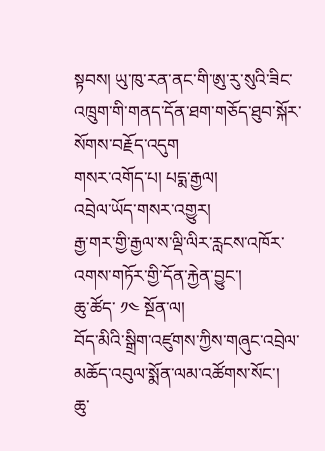སྟབས། ཡུ་ཁུ་རན་ནང་གི་ཨུ་རུ་སུའི་ཟིང་འཁྲུག་གི་གནད་དོན་ཐག་གཅོད་ཐུབ་སྐོར་སོགས་བརྗོད་འདུག
གསར་འགོད་པ། པདྨ་རྒྱལ།
འབྲེལ་ཡོད་གསར་འགྱུར།
རྒྱ་གར་གྱི་རྒྱལ་ས་ལྡི་ལིར་རླངས་འཁོར་འགས་གཏོར་གྱི་དོན་རྐྱེན་བྱུང་།
ཆུ་ཚོད་ ༡༤ སྔོན་ལ།
བོད་མིའི་སྒྲིག་འཛུགས་ཀྱིས་གཞུང་འབྲེལ་མཆོད་འབུལ་སྨོན་ལམ་འཚོགས་སོང་།
ཆུ་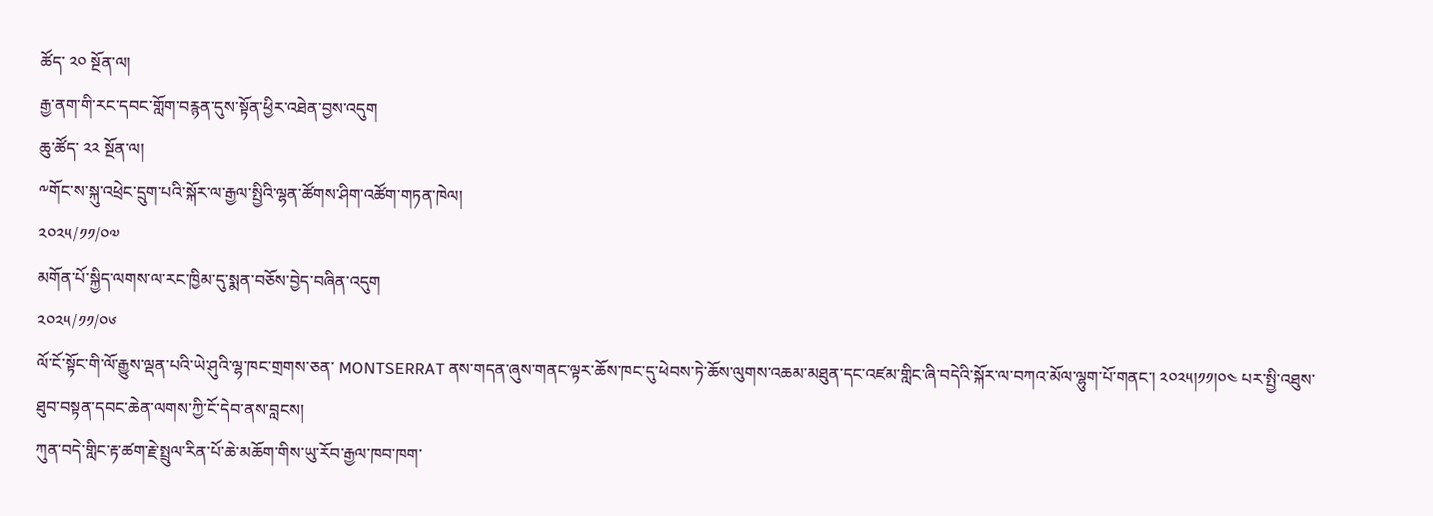ཚོད་ ༢༠ སྔོན་ལ།
རྒྱ་ནག་གི་རང་དབང་གློག་བརྙན་དུས་སྟོན་ཕྱིར་འཐེན་བྱས་འདུག
ཆུ་ཚོད་ ༢༢ སྔོན་ལ།
༸གོང་ས་སྐུ་འཕྲེང་དྲུག་པའི་སྐོར་ལ་རྒྱལ་སྤྱིའི་ལྷན་ཚོགས་ཤིག་འཚོག་གཏན་ཁེལ།
༢༠༢༥/༡༡/༠༧
མགོན་པོ་སྐྱིད་ལགས་ལ་རང་ཁྱིམ་དུ་སྨན་བཅོས་བྱེད་བཞིན་འདུག
༢༠༢༥/༡༡/༠༦
ལོ་ངོ་སྟོང་གི་ལོ་རྒྱུས་ལྡན་པའི་ཡེ་ཤུའི་ལྷ་ཁང་གྲགས་ཅན་ MONTSERRAT ནས་གདན་ཞུས་གནང་ལྟར་ཆོས་ཁང་དུ་ཕེབས་ཏེ་ཆོས་ལུགས་འཆམ་མཐུན་དང་འཛམ་གླིང་ཞི་བདེའི་སྐོར་ལ་བཀའ་མོལ་ལྷུག་པོ་གནང་། ༢༠༢༥།༡༡།༠༤ པར་སྤྱི་འཐུས་ཐུབ་བསྟན་དབང་ཆེན་ལགས་ཀྱི་ངོ་དེབ་ནས་བླངས།
ཀུན་བདེ་གླིང་རྟ་ཚག་རྗེ་སྤྲུལ་རིན་པོ་ཆེ་མཆོག་གིས་ཡུ་རོབ་རྒྱལ་ཁབ་ཁག་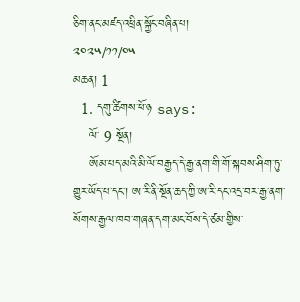ཅིག་ནང་མཛད་འཕྲིན་སྐྱོང་བཞིན་པ།
༢༠༢༥/༡༡/༠༥
མཆན། 1
  1. དགུ་ཚིགས་ཕོ་ཉ says:
    ལོ་ 9 སྔོན།
    ཨོམ་པད་མའི་མི་ལོ་བརྒྱད་དེ་རྒྱ་ནག་གི་གོ་སྐབས་ཤིག་ཏུ་གྱུར་ཡོད་པ་དང་། ཨ་རི་ནི་སྔོན་ཆད་ཀྱི་ཨ་རི་དང་འདྲ་བར་རྒྱ་ནག་སོགས་རྒྱལ་ཁབ་གཞན་དག་མང་བོས་དེ་ཙམ་གྱིས་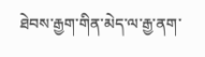ཐེབས་རྒྱག་གིན་མེད་ལ་རྒྱ་ནག་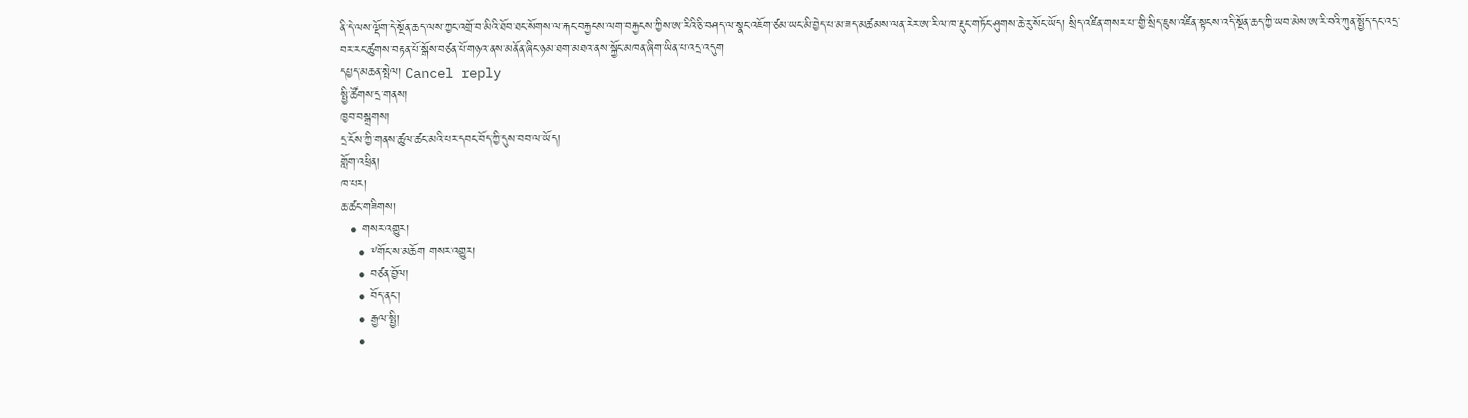ནི་དེ་ལས་ལྡོག་དེ་སྔོན་ཆད་ལས་ཀྱང་འགྲོ་བ་མིའི་ཐོབ་ཐང་སོགས་ལ་རྐང་བརྐྱངས་ལག་བརྐྱངས་ཀྱིས་ཨ་རིའི་ཅི་བཤད་ལ་སྣང་འཇོག་ཙམ་ཡང་མི་བྱེད་པ་མ་ཟད་མཚམས་ལན་རེར་ཨ་རི་ལ་ཁ་རྡུང་གཏོང་ཤུགས་ཆེ་རུ་སོང་ཡོད། སྲིད་འཛིན་གསར་པ་་གྱི་སྲིད་ཇུས་འཛིན་སྟངས་འདི་སྔོན་ཆད་ཀྱི་ཡབ་མེས་ཨ་རི་བའི་ཀུན་སྤྱོད་དང་འདྲ་བར་རང་ཚུགས་བརྟན་པོ་སྒོས་བཙན་པོ་གཉའ་ནས་མནོན་ཞིང་ཉམ་ཐག་མཐའ་ནས་སྐྱོང་མཁན་ཞིག་ཡིན་པ་འདྲ་འདུག
དཔྱད་མཆན་སྤེལ། Cancel reply
སྤྱི་ཚོགས་དྲ་གནས།
ཁྱབ་བསྒྲགས།
དྲ་ངོས་ཀྱི་གནས་ཚུལ་ཚང་མའི་པར་དབང་བོད་ཀྱི་དུས་བབ་ལ་ཡོད།
གློག་འཕྲིན།
ཁ་པར།
ཆ་ཚང་གཟིགས།
  • གསར་འགྱུར།
    • ༸གོང་ས་མཆོག གསར་འགྱུར།
    • བཙན་བྱོལ།
    • བོད་ནང་།
    • རྒྱལ་སྤྱི།
    •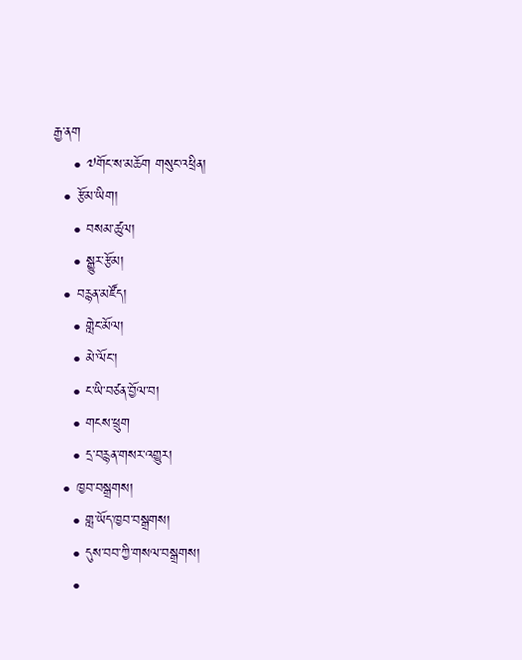རྒྱ་ནག
    • ༧གོང་ས་མཆོག གསུང་འཕྲིན།
  • རྩོམ་ཡིག།
    • བསམ་ཚུལ།
    • སྒྱུར་རྩོམ།
  • བརྙན་མཛོད།
    • གླེང་མོལ།
    • མེ་ལོང་།
    • ང་ཡི་བཙན་བྱོལ་བ།
    • གངས་ཕྲུག
    • དྲ་བརྙན་གསར་འགྱུར།
  • ཁྱབ་བསྒྲགས།
    • གླ་ཡོད་ཁྱབ་བསྒྲགས།
    • དུས་བབ་ཀྱི་གསལ་བསྒྲགས།
    •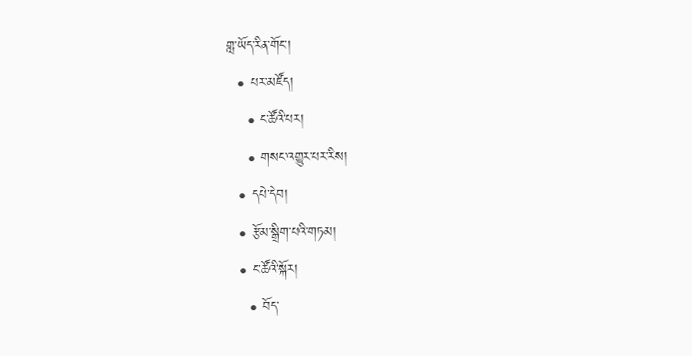གླ་ཡོད་རིན་གོང་།
  • པར་མཛོད།
    • ང་ཚོའི་པར།
    • གསང་འགྱུར་པར་རིས།
  • དཔེ་དེབ།
  • རྩོམ་སྒྲིག་པའི་གཏམ།
  • ང་ཚོའི་སྐོར།
    • བོད་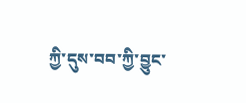ཀྱི་དུས་བབ་ཀྱི་བྱུང་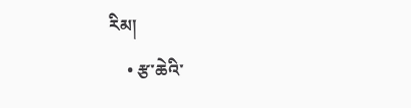རིམ།
    • རྩ་ཆེའི་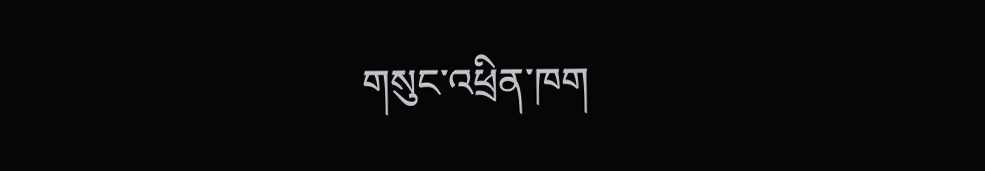གསུང་འཕྲིན་ཁག